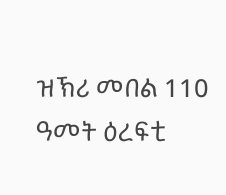ዝኽሪ መበል 110 ዓመት ዕረፍቲ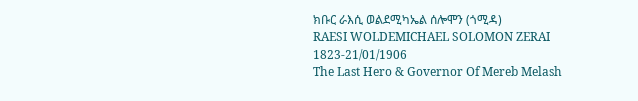ክቡር ራእሲ ወልደሚካኤል ሰሎሞን (ጎሚዳ)
RAESI WOLDEMICHAEL SOLOMON ZERAI 1823-21/01/1906
The Last Hero & Governor Of Mereb Melash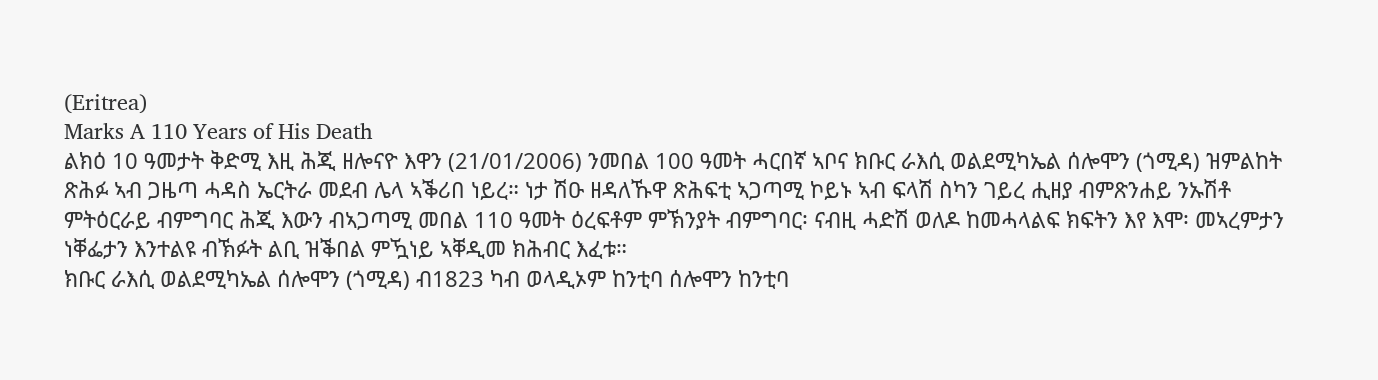(Eritrea)
Marks A 110 Years of His Death
ልክዕ 10 ዓመታት ቅድሚ እዚ ሕጂ ዘሎናዮ እዋን (21/01/2006) ንመበል 100 ዓመት ሓርበኛ ኣቦና ክቡር ራእሲ ወልደሚካኤል ሰሎሞን (ጎሚዳ) ዝምልከት ጽሕፉ ኣብ ጋዜጣ ሓዳስ ኤርትራ መደብ ሌላ ኣቕሪበ ነይረ። ነታ ሽዑ ዘዳለኹዋ ጽሕፍቲ ኣጋጣሚ ኮይኑ ኣብ ፍላሽ ስካን ገይረ ሒዘያ ብምጽንሐይ ንኡሽቶ ምትዕርራይ ብምግባር ሕጂ እውን ብኣጋጣሚ መበል 110 ዓመት ዕረፍቶም ምኽንያት ብምግባር፡ ናብዚ ሓድሽ ወለዶ ከመሓላልፍ ክፍትን እየ እሞ፡ መኣረምታን ነቐፌታን እንተልዩ ብኽፉት ልቢ ዝቕበል ምዃነይ ኣቐዲመ ክሕብር እፈቱ።
ክቡር ራእሲ ወልደሚካኤል ሰሎሞን (ጎሚዳ) ብ1823 ካብ ወላዲኦም ከንቲባ ሰሎሞን ከንቲባ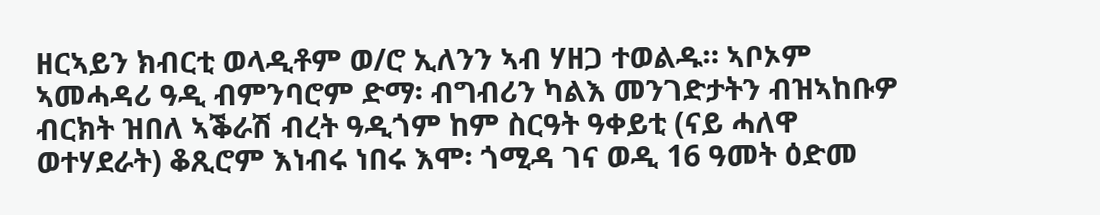ዘርኣይን ክብርቲ ወላዲቶም ወ/ሮ ኢለንን ኣብ ሃዘጋ ተወልዱ። ኣቦኦም ኣመሓዳሪ ዓዲ ብምንባሮም ድማ፡ ብግብሪን ካልእ መንገድታትን ብዝኣከቡዎ ብርክት ዝበለ ኣቕራሽ ብረት ዓዲጎም ከም ስርዓት ዓቀይቲ (ናይ ሓለዋ ወተሃደራት) ቆጺሮም እነብሩ ነበሩ እሞ፡ ጎሚዳ ገና ወዲ 16 ዓመት ዕድመ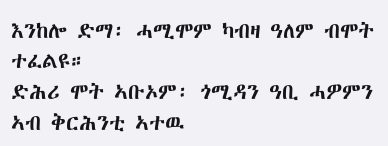እንከሎ ድማ፡ ሓሚሞም ካብዛ ዓለም ብሞት ተፈልዩ።
ድሕሪ ሞት ኣቡኦም፡ ጎሚዳን ዓቢ ሓዎምን ኣብ ቅርሕንቲ ኣተዉ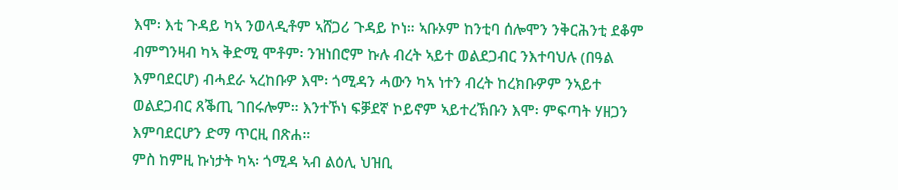እሞ፡ እቲ ጉዳይ ካኣ ንወላዲቶም ኣሸጋሪ ጉዳይ ኮነ። ኣቡኦም ከንቲባ ሰሎሞን ንቅርሕንቲ ደቆም ብምግንዛብ ካኣ ቅድሚ ሞቶም፡ ንዝነበሮም ኩሉ ብረት ኣይተ ወልደጋብር ንእተባህሉ (በዓል እምባደርሆ) ብሓደራ ኣረከቡዎ እሞ፡ ጎሚዳን ሓውን ካኣ ነተን ብረት ከረክቡዎም ንኣይተ ወልደጋብር ጸቕጢ ገበሩሎም። እንተኾነ ፍቓደኛ ኮይኖም ኣይተረኽቡን እሞ፡ ምፍጣት ሃዘጋን እምባደርሆን ድማ ጥርዚ በጽሐ።
ምስ ከምዚ ኩነታት ካኣ፡ ጎሚዳ ኣብ ልዕሊ ህዝቢ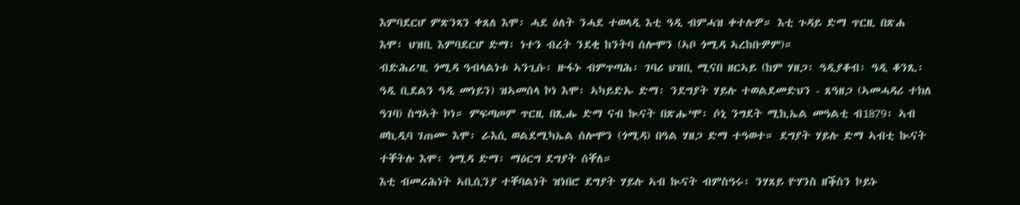እምባደርሆ ምጽንጻን ቀጸለ እሞ፡ ሓደ ዕለት ንሓደ ተወላዲ እቲ ዓዲ ብምሓዝ ቀተሉዎ። እቲ ጉዳይ ድማ ጥርዚ በጽሐ እሞ፡ ህዝቢ እምባደርሆ ድማ፡ ነተን ብረት ንደቂ ከንትባ ሰሎሞን (ኣቦ ጎሚዳ ኣረከቡዎም)።
ብድሕሪ’ዚ ጎሚዳ ዓብላልነቱ ኣንጊሱ፡ ዙፋኑ ብምጥጣሕ፡ ገባሪ ህዝቢ ሚናበ ዘርኣይ (ከም ሃዘጋ፡ ዓዲያቆብ፡ ዓዲ ቆንጺ፡ ዓዲ ቢደልን ዓዲ መነይን) ዝኣመሰላ ኮነ እሞ፡ ኣካይድኡ ድማ፡ ንደግያት ሃይሉ ተወልደመድህን - ጸዓዘጋ (ኣመሓዳሪ ተክለ ዓገባ) ስግኣት ኮነ። ምፍጣጦም ጥርዚ በጺሑ ድማ ናብ ኲናት በጽሑ’ሞ፡ ሶኒ ንግደት ሚኪኤል መዓልቲ ብ1879፡ ኣብ ወኪዲባ ገጠሙ እሞ፡ ራእሲ ወልደሚካኤል ሰሎሞን (ጎሚዳ) በዓል ሃዘጋ ድማ ተዓወተ። ደግያት ሃይሉ ድማ ኣብቲ ኲናት ተቐትሉ እሞ፡ ጎሚዳ ድማ፡ ማዕርግ ደግያት ሰቐለ።
እቲ ብመሪሕነት ኣቢሲንያ ተቐባልነት ዝነበሮ ደግያት ሃይሉ ኣብ ኲናት ብምስዓሩ፡ ንሃጸይ ዮሃንስ ዘቕስን ኮይኑ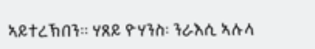ኣይተረኽበን። ሃጸይ ዮሃንስ፡ ንራእሲ ኣሉላ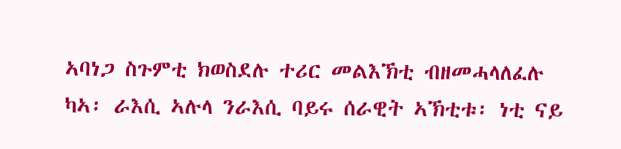ኣባነጋ ስጉምቲ ክወስደሉ ተሪር መልእኽቲ ብዘመሓላለፈሉ ካኣ፡ ራእሲ ኣሉላ ንራእሲ ባይሩ ሰራዊት ኣኽቲቱ፡ ነቲ ናይ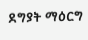ደግያት ማዕርግ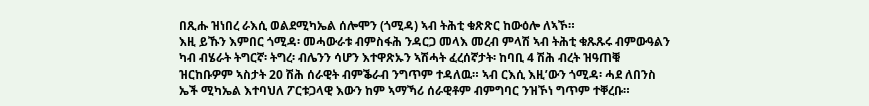በጺሑ ዝነበረ ራእሲ ወልደሚካኤል ሰሎሞን (ጎሚዳ) ኣብ ትሕቲ ቁጽጽር ከውዕሎ ለኣኾ።
እዚ ይኹን እምበር ጎሚዳ፡ መሓውራቱ ብምስፋሕ ንዳርጋ መላእ መረብ ምላሽ ኣብ ትሕቲ ቁጹጹሩ ብምውዓልን ካብ ብሄራት ትግርኛ፡ ትግረ፡ ብሌንን ሳሆን እተዋጽኡን ኣሽሓት ፈረሰኛታት፡ ከባቢ 4 ሽሕ ብረት ዝዓጠቑ ዝርከቡዎም ኣስታት 20 ሽሕ ሰራዊት ብምቕራብ ንግጥም ተዳለዉ። ኣብ ርእሲ እዚ’ውን ጎሚዳ፡ ሓደ ለበንስ ኤች ሚካኤል እተባህለ ፖርቱጋላዊ እውን ከም ኣማኻሪ ሰራዊቶም ብምግባር ንዝኾነ ግጥም ተቐረቡ።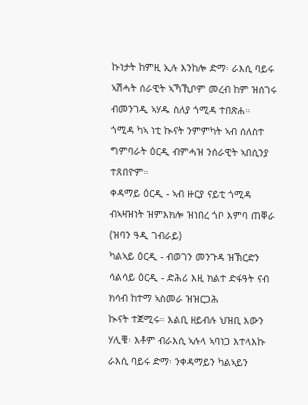ኩነታት ከምዚ ኢሉ እንከሎ ድማ፡ ራእሲ ባይሩ ኣሽሓት ሰራዊት ኣኻኺቦም መረብ ከም ዝሰገሩ ብመንገዲ ኣሃዱ ስለያ ጎሚዳ ተበጽሐ።
ጎሚዳ ካኣ ነቲ ኲናት ንምምካት ኣብ ሰለስተ ግምባራት ዕርዲ ብምሓዝ ንሰራዊት ኣበሲንያ ተጸበዮም።
ቀዳማይ ዕርዲ - ኣብ ዙርያ ናይቲ ጎሚዳ ብኣዛዝነት ዝምእክሎ ዝነበረ ጎቦ እምባ ጠቐራ (ዝባን ዓዲ ገብራይ)
ካልኣይ ዕርዲ - ብወገን መንጉዳ ዝኽርድን
ሳልሳይ ዕርዲ - ድሕሪ እዚ ክልተ ድፋዓት ናብ ክሳብ ከተማ ኣስመራ ዝዝርጋሕ
ኲናት ተጀሚሩ። እልቢ ዘይብሉ ህዝቢ እውን ሃሊቑ፡ እቶም ብራእሲ ኣሉላ ኣባነጋ እተላእኩ ራእሲ ባይሩ ድማ፡ ንቀዳማይን ካልኣይን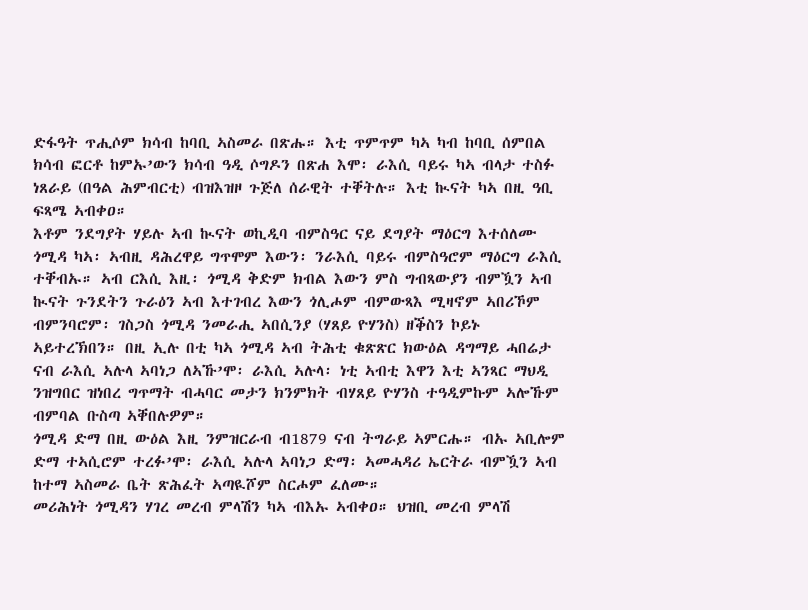ድፋዓት ጥሒሶም ክሳብ ከባቢ ኣስመራ በጽሑ። እቲ ጥምጥም ካኣ ካብ ከባቢ ሰምበል ክሳብ ፎርቶ ከምኡ’ውን ክሳብ ዓዲ ሶግዶን በጽሐ እሞ፡ ራእሲ ባይሩ ካኣ ብላታ ተስፉ ነጸራይ (በዓል ሕምብርቲ) ብዝእዝዞ ጉጅለ ሰራዊት ተቐትሉ። እቲ ኲናት ካኣ በዚ ዓቢ ፍጻሜ ኣብቀዐ።
እቶም ንደግያት ሃይሉ ኣብ ኲናት ወኪዲባ ብምስዓር ናይ ደግያት ማዕርግ እተሰለሙ ጎሚዳ ካኣ፡ ኣብዚ ዳሕረዋይ ግጥሞም እውን፡ ንራእሲ ባይሩ ብምስዓሮም ማዕርግ ራእሲ ተቐብኡ። ኣብ ርእሲ እዚ፡ ጎሚዳ ቅድም ክብል እውን ምስ ግብጻውያን ብምዃን ኣብ ኲናት ጉንደትን ጉራዕን ኣብ እተገብረ እውን ጎሊሖም ብምውጻእ ሚዛኖም ኣበሪኾም ብምንባሮም፡ ገስጋስ ጎሚዳ ንመራሒ ኣበሲንያ (ሃጸይ ዮሃንስ) ዘቕስን ኮይኑ ኣይተረኽበን። በዚ ኢሉ በቲ ካኣ ጎሚዳ ኣብ ትሕቲ ቁጽጽር ክውዕል ዳግማይ ሓበሬታ ናብ ራእሲ ኣሉላ ኣባነጋ ለኣኹ’ሞ፡ ራእሲ ኣሉላ፡ ነቲ ኣብቲ እዋን እቲ ኣንጻር ማህዲ ንዝግበር ዝነበረ ግጥማት ብሓባር መታን ክንምክት ብሃጸይ ዮሃንስ ተዓዲምኩም ኣሎኹም ብምባል ቡስጣ ኣቐበሉዎም።
ጎሚዳ ድማ በዚ ውዕል እዚ ንምዝርራብ ብ1879 ናብ ትግራይ ኣምርሑ። ብኡ ኣቢሎም ድማ ተኣሲሮም ተረፉ’ሞ፡ ራእሲ ኣሉላ ኣባነጋ ድማ፡ ኣመሓዳሪ ኤርትራ ብምዃን ኣብ ከተማ ኣስመራ ቤት ጽሕፈት ኣጣዪሾም ስርሖም ፈለሙ።
መሪሕነት ጎሚዳን ሃገረ መረብ ምላሽን ካኣ ብእኡ ኣብቀዐ። ህዝቢ መረብ ምላሽ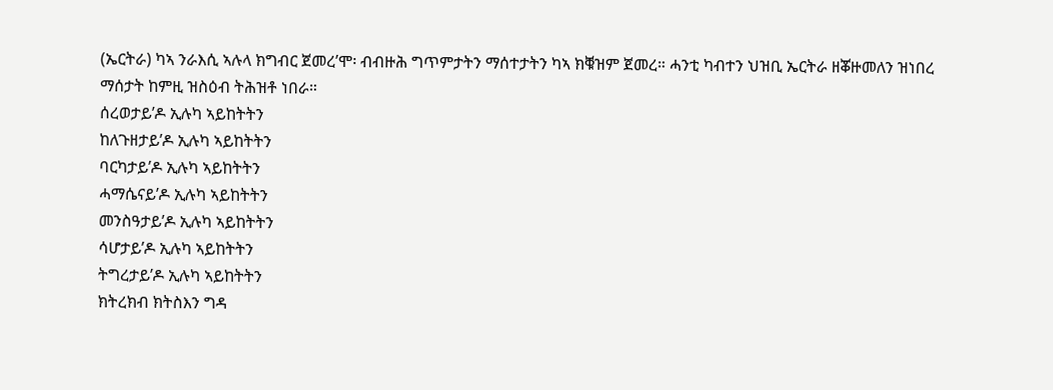(ኤርትራ) ካኣ ንራእሲ ኣሉላ ክግብር ጀመረ’ሞ፡ ብብዙሕ ግጥምታትን ማሰተታትን ካኣ ክቑዝም ጀመረ። ሓንቲ ካብተን ህዝቢ ኤርትራ ዘቖዙመለን ዝነበረ ማሰታት ከምዚ ዝስዕብ ትሕዝቶ ነበራ።
ሰረወታይ’ዶ ኢሉካ ኣይከትትን
ከለጉዘታይ’ዶ ኢሉካ ኣይከትትን
ባርካታይ’ዶ ኢሉካ ኣይከትትን
ሓማሴናይ’ዶ ኢሉካ ኣይከትትን
መንስዓታይ’ዶ ኢሉካ ኣይከትትን
ሳሆታይ’ዶ ኢሉካ ኣይከትትን
ትግረታይ’ዶ ኢሉካ ኣይከትትን
ክትረክብ ክትስእን ግዳ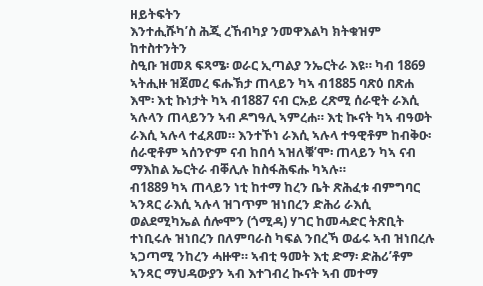ዘይትፍትን
እንተሒሹካ’ስ ሕጂ ረኸብካያ ንመዋእልካ ክትቁዝም ከተስተንትን
ስዒቡ ዝመጸ ፍጻሜ፡ ወራር ኢጣልያ ንኤርትራ እዩ። ካብ 1869 ኣትሒዙ ዝጀመረ ፍሑኽታ ጠላይን ካኣ ብ1885 ባጽዕ በጽሐ እሞ፡ እቲ ኩነታት ካኣ ብ1887 ናብ ርኡይ ረጽሚ ሰራዊት ራእሲ ኣሉላን ጠላይንን ኣብ ዶግዓሊ ኣምረሐ። እቲ ኲናት ካኣ ብዓወት ራእሲ ኣሉላ ተፈጸመ። እንተኾነ ራእሲ ኣሉላ ተዓዊቶም ከብቅዑ፡ ሰራዊቶም ኣሰንዮም ናብ ከበሳ ኣዝለቑ’ሞ፡ ጠላይን ካኣ ናብ ማእከል ኤርትራ ብቐሊሉ ከስፋሕፍሑ ካኣሉ።
ብ1889 ካኣ ጠላይን ነቲ ከተማ ከረን ቤት ጽሕፈቱ ብምግባር ኣንጻር ራእሲ ኣሉላ ዝገጥም ዝነበረን ድሕሪ ራእሲ ወልደሚካኤል ሰሎሞን (ጎሚዳ) ሃገር ከመሓድር ትጽቢት ተነቢሩሉ ዝነበረን በለምባራስ ካፍል ንበረኻ ወፊሩ ኣብ ዝነበረሉ ኣጋጣሚ ንከረን ሓዙዋ። ኣብቲ ዓመት እቲ ድማ፡ ድሕሪ’ቶም ኣንጻር ማህዳውያን ኣብ እተገብረ ኲናት ኣብ መተማ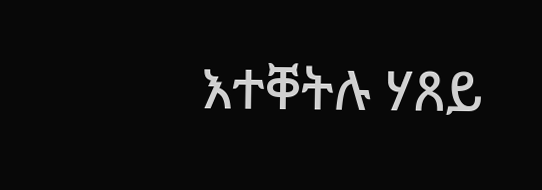እተቐትሉ ሃጸይ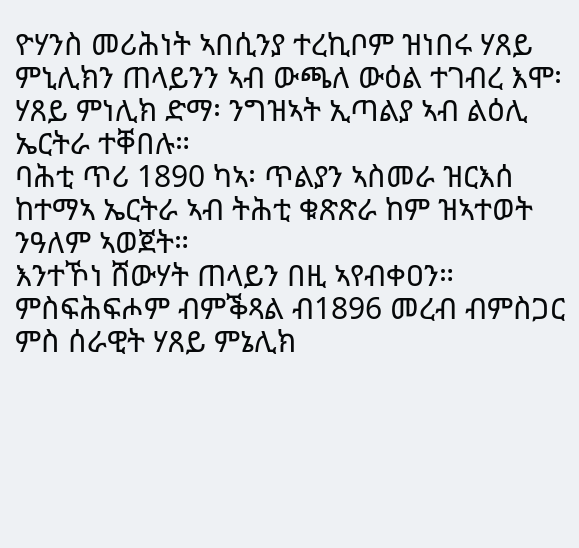ዮሃንስ መሪሕነት ኣበሲንያ ተረኪቦም ዝነበሩ ሃጸይ ምኒሊክን ጠላይንን ኣብ ውጫለ ውዕል ተገብረ እሞ፡ ሃጸይ ምነሊክ ድማ፡ ንግዝኣት ኢጣልያ ኣብ ልዕሊ ኤርትራ ተቐበሉ።
ባሕቲ ጥሪ 1890 ካኣ፡ ጥልያን ኣስመራ ዝርእሰ ከተማኣ ኤርትራ ኣብ ትሕቲ ቁጽጽራ ከም ዝኣተወት ንዓለም ኣወጀት።
እንተኾነ ሸውሃት ጠላይን በዚ ኣየብቀዐን። ምስፍሕፍሖም ብምቕጻል ብ1896 መረብ ብምስጋር ምስ ሰራዊት ሃጸይ ምኔሊክ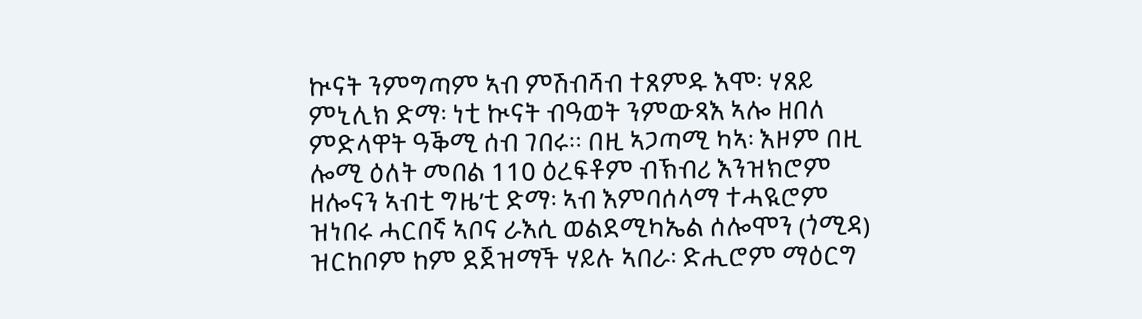ኲናት ንምግጣም ኣብ ምሽብሻብ ተጸምዱ እሞ፡ ሃጸይ ምኒሊክ ድማ፡ ነቲ ኲናት ብዓወት ንምውጻእ ኣሎ ዘበለ ምድላዋት ዓቕሚ ሰብ ገበሩ። በዚ ኣጋጣሚ ካኣ፡ እዞም በዚ ሎሚ ዕለት መበል 110 ዕረፍቶም ብኽብሪ እንዝክሮም ዘሎናን ኣብቲ ግዜ’ቲ ድማ፡ ኣብ እምባሰላማ ተሓዪሮም ዝነበሩ ሓርበኛ ኣቦና ራእሲ ወልደሚካኤል ሰሎሞን (ጎሚዳ) ዝርከቦም ከም ደጀዝማች ሃይሉ ኣበራ፡ ድሒሮም ማዕርግ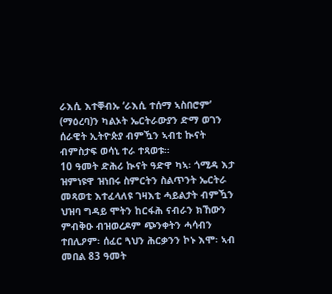ራእሲ እተቐብኡ ‘ራእሲ ተሰማ ኣስበሮም’ (ማዕረባ)ን ካልኦት ኤርትራውያን ድማ ወገን ሰራዊት ኢትዮጵያ ብምዃን ኣብቲ ኲናት ብምስታፍ ወሳኒ ተራ ተጻወቱ።
10 ዓመት ድሕሪ ኲናት ዓድዋ ካኣ፡ ጎሚዳ እታ ዝምነዩዋ ዝነበሩ ስምርትን ስልጥንት ኤርትራ መጻወቲ እተፈላለዩ ገዛእቲ ሓይልታት ብምዃን ህዝባ ግዳይ ሞትን ከርፋሕ ናብራን ክኸውን ምብቅዑ ብዝወረዶም ጭንቀትን ሓሳብን ተበሊዖም፡ ሰፈር ጓህን ሕርቃንን ኮኑ እሞ፡ ኣብ መበል 83 ዓመት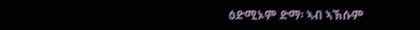ዕድሚኦም ድማ፡ ኣብ ኣኽሱም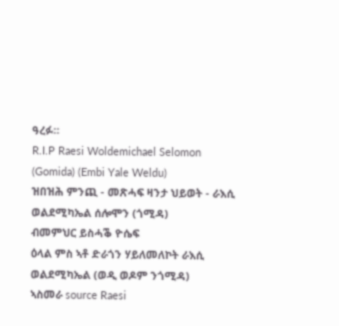ዓረፉ።
R.I.P Raesi Woldemichael Selomon (Gomida) (Embi Yale Weldu)
ዝበዝሕ ምንጪ - መጽሓፍ ዛንታ ህይወት - ራእሲ ወልደሚካኤል ሰሎሞን (ጎሚዳ)
ብመምህር ይስሓቕ ዮሴፍ
ዕላል ምስ ኣቶ ድራጎን ሃይለመለኮት ራእሲ ወልደሚካኤል (ወዲ ወዶም ንጎሚዳ)
ኣስመራ source Raesi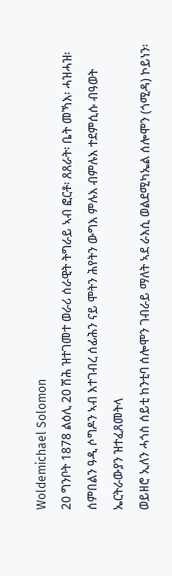Woldemichael Solomon
20 ግንቦት 1878 ልዕሊ 20 ሽሕ ዝተገመተ ወራሪ ሰራዊት ትግራይ ኣብ ፎርቶ፡ ጸጸራት፡ ቤት መኻእ፡ ሓዝሓዝ፡ ሰምበልን ዓዲ ሶግዶን ኣብ እተገብረ ሰፊሕን ናይ ሞትን ሕየትን ውግእ ምሉእ ብምሉእ ተደምሲሱ ብዓወት ኤርትራውያን ዝተፈጸመትላ
ወይዘሮ ኢለን ሓጎስ ሰይቲ ከንቲባ ሰሎሞን ገብራይ ማለት ኣደ ራእሲ ወልደሚካኤል ሰሎሞን (ጎሚዳ) ኮይነን፡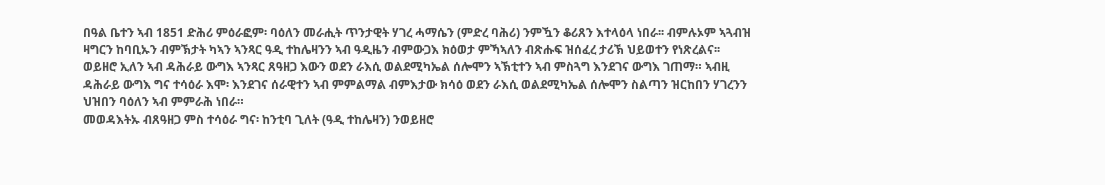በዓል ቤተን ኣብ 1851 ድሕሪ ምዕራፎም፡ ባዕለን መራሒት ጥንታዊት ሃገረ ሓማሴን (ምድረ ባሕሪ) ንምዃን ቆሪጸን እተላዕላ ነበራ፡፡ ብምሉኦም ኣጓብዝ ዛግርን ከባቢኡን ብምኽታት ካኣን ኣንጻር ዓዲ ተከሌዛንን ኣብ ዓዲዜን ብምውጋእ ክዕወታ ምኻኣለን ብጽሑፍ ዝሰፈረ ታሪኽ ህይወተን የነጽረልና፡፡
ወይዘሮ ኢለን ኣብ ዳሕራይ ውግእ ኣንጻር ጸዓዘጋ እውን ወደን ራእሲ ወልደሚካኤል ሰሎሞን ኣኽቲተን ኣብ ምስጓግ እንደገና ውግእ ገጠማ። ኣብዚ ዳሕራይ ውግእ ግና ተሳዕራ እሞ፡ እንደገና ሰራዊተን ኣብ ምምልማል ብምእታው ክሳዕ ወደን ራእሲ ወልደሚካኤል ሰሎሞን ስልጣን ዝርከበን ሃገረንን ህዝበን ባዕለን ኣብ ምምራሕ ነበራ።
መወዳእትኡ ብጸዓዘጋ ምስ ተሳዕራ ግና፡ ከንቲባ ጊለት (ዓዲ ተከሌዛን) ንወይዘሮ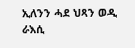ኢለንን ሓደ ህጻን ወዲ ራእሲ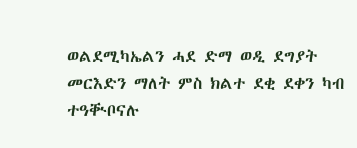ወልደሚካኤልን ሓደ ድማ ወዲ ደግያት መርእድን ማለት ምስ ክልተ ደቂ ደቀን ካብ ተዓቚቦናሉ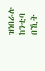ዝነበራሉ ከንቲባ በኺት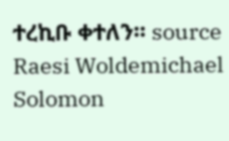ተረኪቡ ቀተለን። source
Raesi Woldemichael Solomon